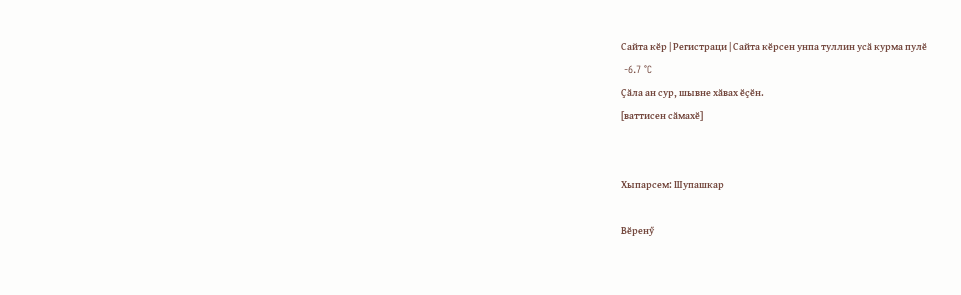Сайта кӗр | Регистраци | Сайта кӗрсен унпа туллин усӑ курма пулӗ
 -6.7 °C
Ҫӑла ан сур, шывне хӑвах ӗҫӗн.
[ваттисен сӑмахӗ]


Хыпарсем: Шупашкар

Вӗренӳ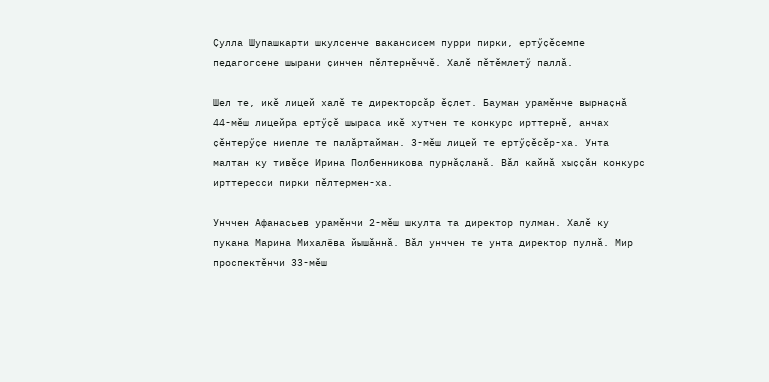Ҫулла Шупашкарти шкулсенче вакансисем пурри пирки, ертӳҫӗсемпе педагогсене шырани ҫинчен пӗлтернӗччӗ. Халӗ пӗтӗмлетӳ паллӑ.

Шел те, икӗ лицей халӗ те директорсӑр ӗҫлет. Бауман урамӗнче вырнаҫнӑ 44-мӗш лицейра ертӳҫӗ шыраса икӗ хутчен те конкурс ирттернӗ, анчах ҫӗнтерӳҫе ниепле те палӑртайман. 3-мӗш лицей те ертӳҫӗсӗр-ха. Унта малтан ку тивӗҫе Ирина Полбенникова пурнӑҫланӑ. Вӑл кайнӑ хыҫҫӑн конкурс ирттересси пирки пӗлтермен-ха.

Унччен Афанасьев урамӗнчи 2-мӗш шкулта та директор пулман. Халӗ ку пукана Марина Михалёва йышӑннӑ. Вӑл унччен те унта директор пулнӑ. Мир проспектӗнчи 33-мӗш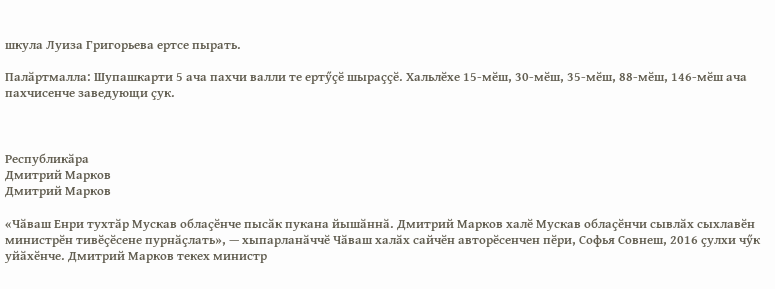шкула Луиза Григорьева ертсе пырать.

Палӑртмалла: Шупашкарти 5 ача пахчи валли те ертӳҫӗ шыраҫҫӗ. Хальлӗхе 15-мӗш, 30-мӗш, 35-мӗш, 88-мӗш, 146-мӗш ача пахчисенче заведующи ҫук.



Республикӑра
Дмитрий Марков
Дмитрий Марков

«Чӑваш Енри тухтӑр Мускав облаҫӗнче пысӑк пукана йышӑннӑ. Дмитрий Марков халӗ Мускав облаҫӗнчи сывлӑх сыхлавӗн министрӗн тивӗҫӗсене пурнӑҫлать», — хыпарланӑччӗ Чӑваш халӑх сайчӗн авторӗсенчен пӗри, Софья Совнеш, 2016 ҫулхи чӳк уйӑхӗнче. Дмитрий Марков текех министр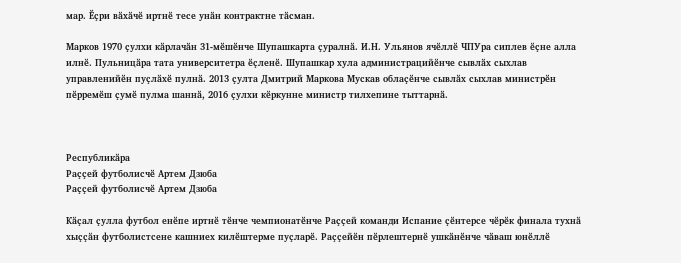мар. Ӗҫри вӑхӑчӗ иртнӗ тесе унӑн контрактне тӑсман.

Марков 1970 ҫулхи кӑрлачӑн 31-мӗшӗнче Шупашкарта ҫуралнӑ. И.Н. Ульянов ячӗллӗ ЧПУра сиплев ӗҫне алла илнӗ. Пульницӑра тата университетра ӗҫленӗ. Шупашкар хула администрацийӗнче сывлӑх сыхлав управленийӗн пуҫлӑхӗ пулнӑ. 2013 ҫулта Дмитрий Маркова Мускав облаҫӗнче сывлӑх сыхлав министрӗн пӗрремӗш ҫумӗ пулма шаннӑ, 2016 ҫулхи кӗркунне министр тилхепине тыттарнӑ.



Республикӑра
Раҫҫей футболисчӗ Артем Дзюба
Раҫҫей футболисчӗ Артем Дзюба

Кӑҫал ҫулла футбол енӗпе иртнӗ тӗнче чемпионатӗнче Раҫҫей команди Испание ҫӗнтерсе чӗрӗк финала тухнӑ хыҫҫӑн футболистсене кашниех килӗштерме пуҫларӗ. Раҫҫейӗн пӗрлештернӗ ушкӑнӗнче чӑваш юнӗллӗ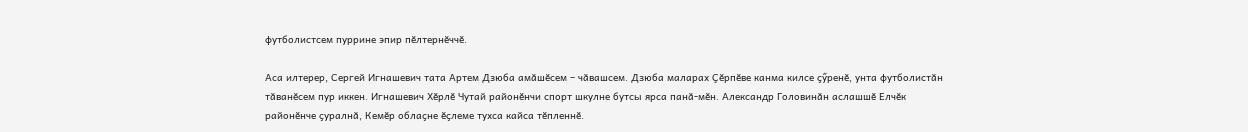футболистсем пуррине эпир пӗлтернӗччӗ.

Аса илтерер, Сергей Игнашевич тата Артем Дзюба амӑшӗсем – чӑвашсем. Дзюба маларах Ҫӗрпӗве канма килсе ҫӳренӗ, унта футболистӑн тӑванӗсем пур иккен. Игнашевич Хӗрлӗ Чутай районӗнчи спорт шкулне бутсы ярса панӑ-мӗн. Александр Головинӑн аслашшӗ Елчӗк районӗнче ҫуралнӑ, Кемӗр облаҫне ӗҫлеме тухса кайса тӗпленнӗ.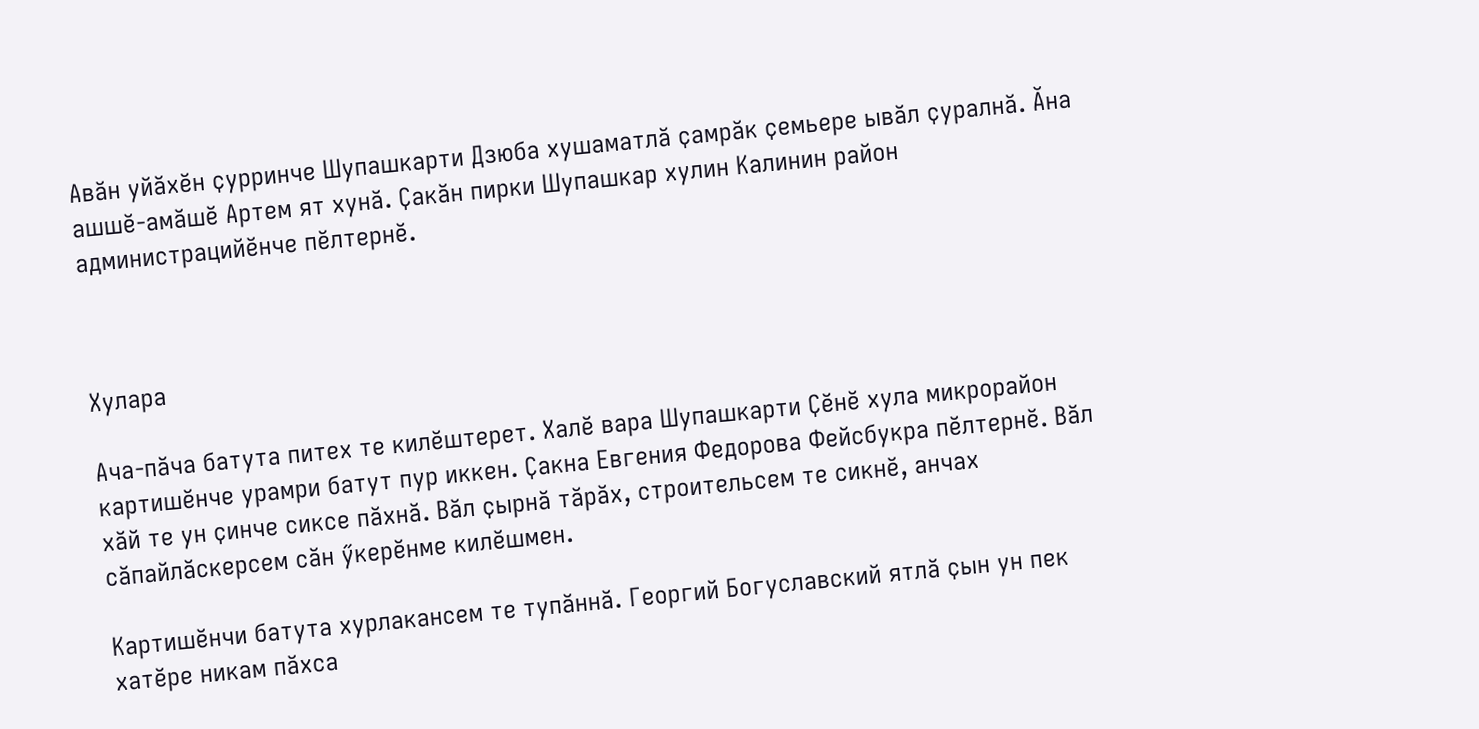Авӑн уйӑхӗн ҫурринче Шупашкарти Дзюба хушаматлӑ ҫамрӑк ҫемьере ывӑл ҫуралнӑ. Ӑна ашшӗ-амӑшӗ Артем ят хунӑ. Ҫакӑн пирки Шупашкар хулин Калинин район администрацийӗнче пӗлтернӗ.



Хулара

Ача-пӑча батута питех те килӗштерет. Халӗ вара Шупашкарти Ҫӗнӗ хула микрорайон картишӗнче урамри батут пур иккен. Ҫакна Евгения Федорова Фейсбукра пӗлтернӗ. Вӑл хӑй те ун ҫинче сиксе пӑхнӑ. Вӑл ҫырнӑ тӑрӑх, строительсем те сикнӗ, анчах сӑпайлӑскерсем сӑн ӳкерӗнме килӗшмен.

Картишӗнчи батута хурлакансем те тупӑннӑ. Георгий Богуславский ятлӑ ҫын ун пек хатӗре никам пӑхса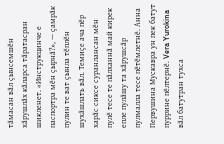тӑмасан вӑл ҫынсемшӗн хӑрушлӑх кӑларса тӑратасран шикленет. «Инструкцинче е паспортра мӗн ҫырнӑ?», — ҫамрӑк пулин те ват ҫынла тӗплӗн шухӑшлать вӑл. Темиҫе ача пӗр харӑс сиксе суранлансан мӗн пулӗ тесе те пӑлханнӑ май кирек епле пулӑшу та хӑрушсӑр пулмалла тесе пӗтӗмлетнӗ. Анна Первушина Мускавра ун пек батут пуррине пӗлтернӗ. Vera Yurokina вӑл батутран тухса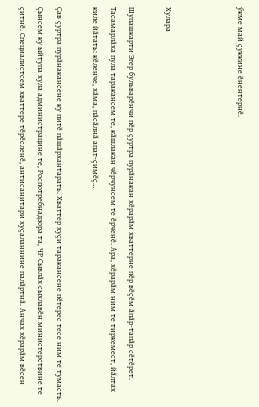ӳкме май ҫуккине ӗнентернӗ.



Хулара

Шупашкарти Эгер бульварӗнчи пӗр ҫуртра пурӑнакан хӗрарӑм хваттерне пӗр вӗҫӗм ӑпӑр-тапӑр сӗтӗрет. Тасамарлӑха пула таракансем те, кӑшлакан чӗрчунсем те ӗрченӗ. Ара, хӗрарӑм ним те тиркемест, йӑлтах киле йӑтать: кӗленче, хӑма, пӑсӑлнӑ апат-ҫимӗҫ…

Ҫав ҫуртра пурӑнакансене ку питӗ пӑшӑрхантарать. Хваттер хуҫи таракансене пӗтерес тесе ним те тумасть. Ҫынсем ку ыйтупа хула администрацине те, Роспотребнадзора та, ЧР Сывлӑх сыхлавӗн министерствине те ҫитнӗ. Специалистсем хваттере тӗрӗсленӗ, антисанитари хуҫаланнине палӑртнӑ. Анчах хӗрарӑм вӗсен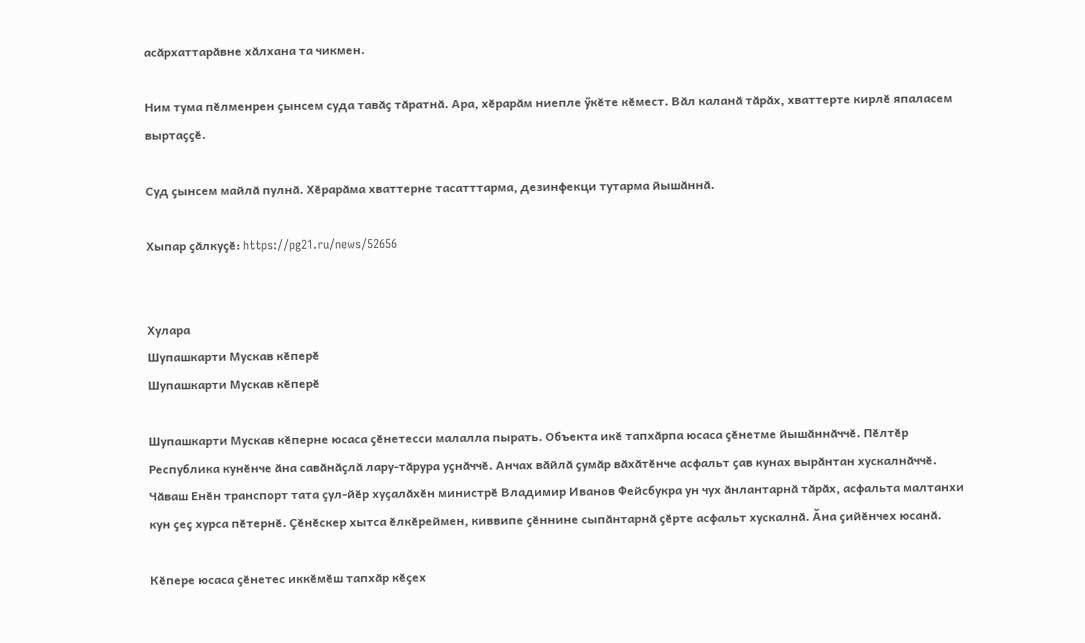асӑрхаттарӑвне хӑлхана та чикмен.

Ним тума пӗлменрен ҫынсем суда тавӑҫ тӑратнӑ. Ара, хӗрарӑм ниепле ӳкӗте кӗмест. Вӑл каланӑ тӑрӑх, хваттерте кирлӗ япаласем выртаҫҫӗ.

Суд ҫынсем майлӑ пулнӑ. Хӗрарӑма хваттерне тасатттарма, дезинфекци тутарма йышӑннӑ.

Хыпар ҫӑлкуҫӗ: https://pg21.ru/news/52656


Хулара
Шупашкарти Мускав кӗперӗ
Шупашкарти Мускав кӗперӗ

Шупашкарти Мускав кӗперне юсаса ҫӗнетесси малалла пырать. Объекта икӗ тапхӑрпа юсаса ҫӗнетме йышӑннӑччӗ. Пӗлтӗр Республика кунӗнче ӑна савӑнӑҫлӑ лару-тӑрура уҫнӑччӗ. Анчах вӑйлӑ ҫумӑр вӑхӑтӗнче асфальт ҫав кунах вырӑнтан хускалнӑччӗ. Чӑваш Енӗн транспорт тата ҫул-йӗр хуҫалӑхӗн министрӗ Владимир Иванов Фейсбукра ун чух ӑнлантарнӑ тӑрӑх, асфальта малтанхи кун ҫеҫ хурса пӗтернӗ. Ҫӗнӗскер хытса ӗлкӗреймен, киввипе ҫӗннине сыпӑнтарнӑ ҫӗрте асфальт хускалнӑ. Ӑна ҫийӗнчех юсанӑ.

Кӗпере юсаса ҫӗнетес иккӗмӗш тапхӑр кӗҫех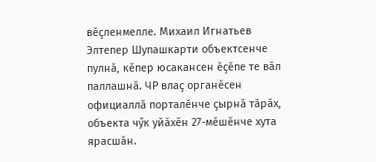вӗҫленмелле. Михаил Игнатьев Элтепер Шупашкарти объектсенче пулнӑ, кӗпер юсакансен ӗҫӗпе те вӑл паллашнӑ. ЧР влаҫ органӗсен официаллӑ порталӗнче ҫырнӑ тӑрӑх, объекта чӳк уйӑхӗн 27-мӗшӗнче хута ярасшӑн.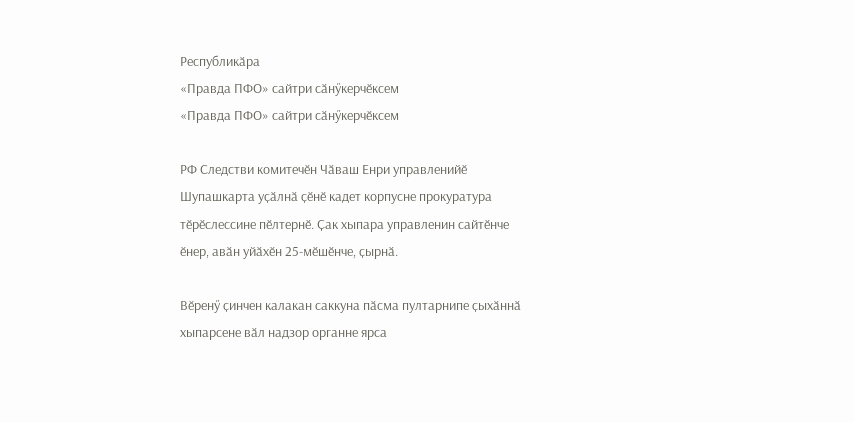Республикӑра
«Правда ПФО» сайтри сӑнӳкерчӗксем
«Правда ПФО» сайтри сӑнӳкерчӗксем

РФ Следстви комитечӗн Чӑваш Енри управленийӗ Шупашкарта уҫӑлнӑ ҫӗнӗ кадет корпусне прокуратура тӗрӗслессине пӗлтернӗ. Ҫак хыпара управленин сайтӗнче ӗнер, авӑн уйӑхӗн 25-мӗшӗнче, ҫырнӑ.

Вӗренӳ ҫинчен калакан саккуна пӑсма пултарнипе ҫыхӑннӑ хыпарсене вӑл надзор органне ярса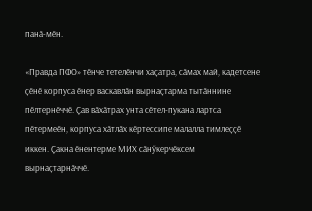панӑ-мӗн.

«Правда ПФО» тӗнче тетелӗнчи хаҫатра, сӑмах май, кадетсене ҫӗнӗ корпуса ӗнер васкавлӑн вырнаҫтарма тытӑннине пӗлтернӗччӗ. Ҫав вӑхӑтрах унта сӗтел-пукана лартса пӗтермеӗн, корпуса хӑтлӑх кӗртессипе малалла тимлеҫҫӗ иккен. Ҫакна ӗнентерме МИХ сӑнӳкерчӗксем вырнаҫтарнӑччӗ.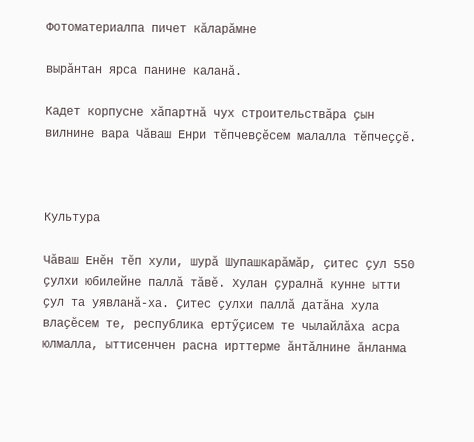Фотоматериалпа пичет кӑларӑмне

вырӑнтан ярса панине каланӑ.

Кадет корпусне хӑпартнӑ чух строительствӑра ҫын вилнине вара Чӑваш Енри тӗпчевҫӗсем малалла тӗпчеҫҫӗ.



Культура

Чӑваш Енӗн тӗп хули, шурӑ Шупашкарӑмӑр, ҫитес ҫул 550 ҫулхи юбилейне паллӑ тӑвӗ. Хулан ҫуралнӑ кунне ытти ҫул та уявланӑ-ха. Ҫитес ҫулхи паллӑ датӑна хула влаҫӗсем те, республика ертӳҫисем те чылайлӑха асра юлмалла, ыттисенчен расна ирттерме ӑнтӑлнине ӑнланма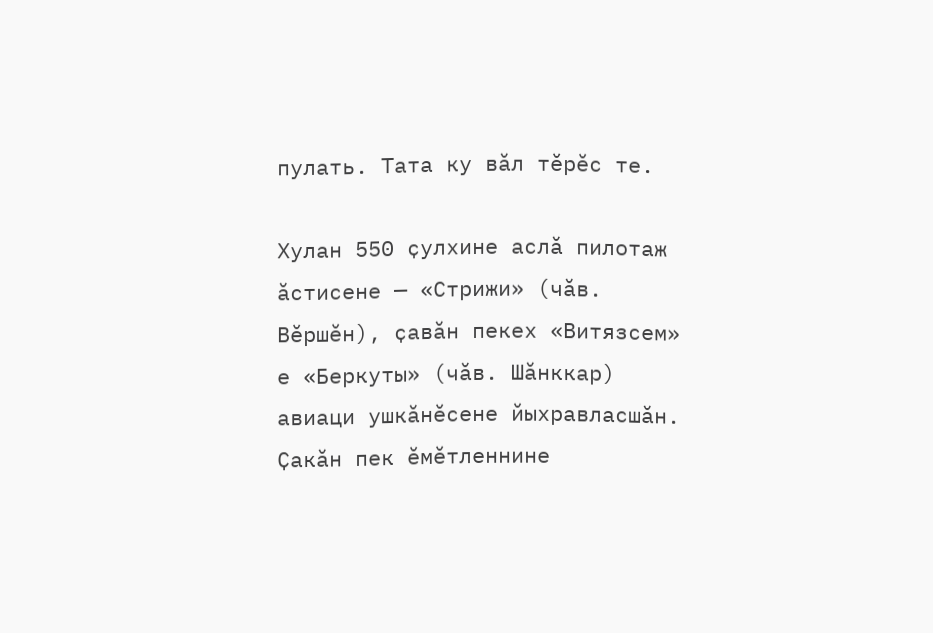пулать. Тата ку вӑл тӗрӗс те.

Хулан 550 ҫулхине аслӑ пилотаж ӑстисене — «Стрижи» (чӑв. Вӗршӗн), ҫавӑн пекех «Витязсем» е «Беркуты» (чӑв. Шӑнккар) авиаци ушкӑнӗсене йыхравласшӑн. Ҫакӑн пек ӗмӗтленнине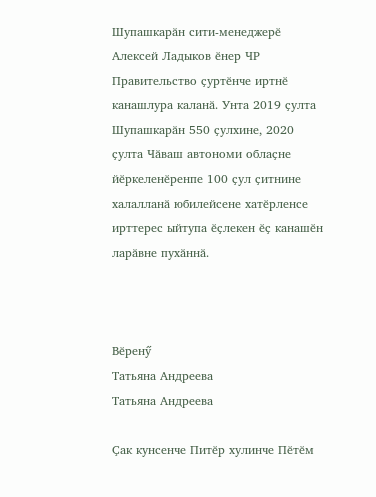Шупашкарӑн сити-менеджерӗ Алексей Ладыков ӗнер ЧР Правительство ҫуртӗнче иртнӗ канашлура каланӑ. Унта 2019 ҫулта Шупашкарӑн 550 ҫулхине, 2020 ҫулта Чӑваш автономи облаҫне йӗркеленӗренпе 100 ҫул ҫитнине халалланӑ юбилейсене хатӗрленсе ирттерес ыйтупа ӗҫлекен ӗҫ канашӗн ларӑвне пухӑннӑ.



Вӗренӳ
Татьяна Андреева
Татьяна Андреева

Ҫак кунсенче Питӗр хулинче Пӗтӗм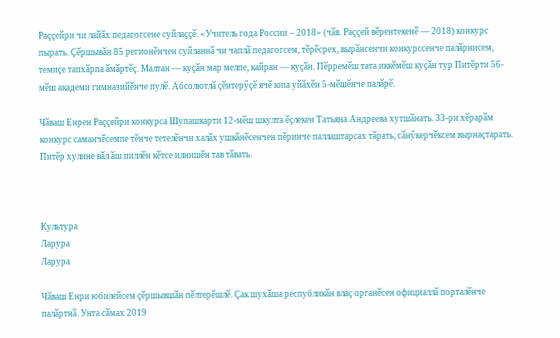Раҫҫейри чи лайӑх педагогсене суйлаҫҫӗ. «Учитель года России – 2018» (чӑв. Раҫҫей вӗрентекенӗ — 2018) конкурс пырать. Ҫӗршывӑн 85 регионӗнчен суйланнӑ чи чаплӑ педагогсем, тӗрӗсрех, вырӑнсенчи конкурссенче палӑрнисем, темиҫе тапхӑрпа ӑмӑртӗҫ. Малтан — куҫӑн мар мелпе, кайран — куҫӑн. Пӗрремӗш тата иккӗмӗш куҫӑн тур Питӗрти 56-мӗш академи гимназийӗнче пулӗ. Абсолютлӑ ҫӗнтерӳҫӗ ячӗ юпа уйӑхӗн 5-мӗшӗнче палӑрӗ.

Чӑваш Енрен Раҫҫейри конкурса Шупашкарти 12-мӗш шкулта ӗҫлекен Татьяна Андреева хутшӑнать. 33-ри хӗрарӑм конкурс саманчӗсемпе тӗнче тетелӗнчи халӑх ушкӑнӗсенчен пӗринче паллаштарсах тӑрать, сӑнӳкерчӗксем вырнаҫтарать. Питӗр хулине вӑл ӑш пиллӗн кӗтсе илнишӗн тав тӑвать.



Культура
Ларура
Ларура

Чӑваш Енри юбилейсем ҫӗршывшӑн пӗлтерӗшлӗ. Ҫак шухӑша республикӑн влаҫ органӗсен официаллӑ порталӗнче палӑртнӑ. Унта сӑмах 2019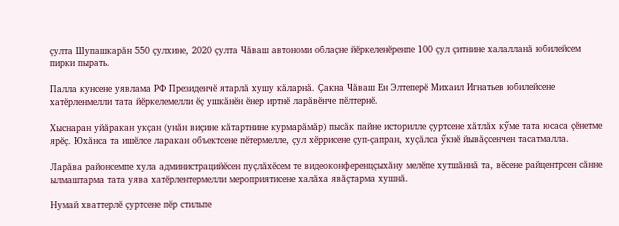ҫулта Шупашкарӑн 550 ҫулхине, 2020 ҫулта Чӑваш автономи облаҫне йӗркеленӗренпе 100 ҫул ҫитнине халалланӑ юбилейсем пирки пырать.

Палла кунсене уявлама РФ Президенчӗ ятарлӑ хушу кӑларнӑ. Ҫакна Чӑваш Ен Элтеперӗ Михаил Игнатьев юбилейсене хатӗрленмелли тата йӗркелемелли ӗҫ ушкӑнӗн ӗнер иртнӗ ларӑвӗнче пӗлтернӗ.

Хыснаран уйӑракан укҫан (унӑн виҫине кӑтартнине курмарӑмӑр) пысӑк пайне историлле ҫуртсене хӑтлӑх кӳме тата юсаса ҫӗнетме ярӗҫ. Юхӑнса та ишӗлсе ларакан объектсене пӗтермелле, ҫул хӗррисене ҫуп-ҫапран, хуҫӑлса ӳкнӗ йывӑҫсенчен тасатмалла.

Ларӑва районсемпе хула администрацийӗсен пуҫлӑхӗсем те видеоконференцҫыхӑну мелӗпе хутшӑннӑ та, вӗсене райцентрсен сӑнне ылмаштарма тата уява хатӗрлентермелли мероприятисене халӑха явӑҫтарма хушнӑ.

Нумай хваттерлӗ ҫуртсене пӗр стильпе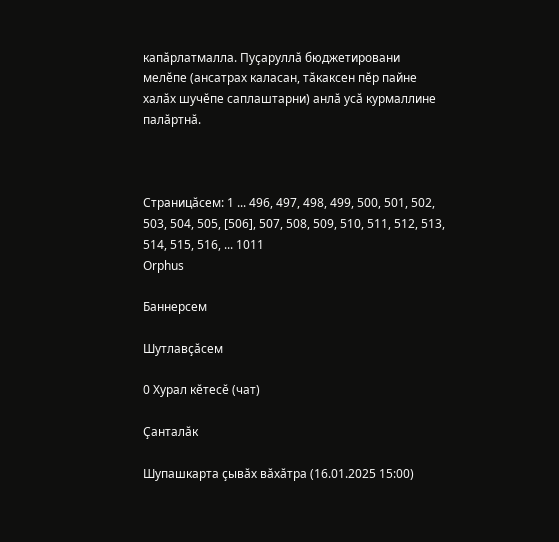капӑрлатмалла. Пуҫаруллӑ бюджетировани мелӗпе (ансатрах каласан, тӑкаксен пӗр пайне халӑх шучӗпе саплаштарни) анлӑ усӑ курмаллине палӑртнӑ.



Страницӑсем: 1 ... 496, 497, 498, 499, 500, 501, 502, 503, 504, 505, [506], 507, 508, 509, 510, 511, 512, 513, 514, 515, 516, ... 1011
Orphus

Баннерсем

Шутлавҫӑсем

0 Хурал кӗтесӗ (чат)

Ҫанталӑк

Шупашкарта ҫывӑх вӑхӑтра (16.01.2025 15:00)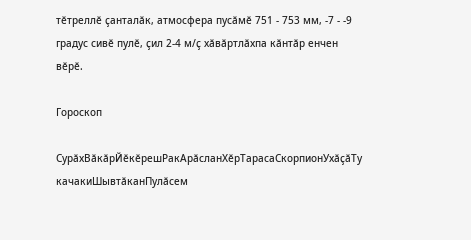тӗтреллӗ ҫанталӑк, атмосфера пусӑмӗ 751 - 753 мм, -7 - -9 градус сивӗ пулӗ, ҫил 2-4 м/ҫ хӑвӑртлӑхпа кӑнтӑр енчен вӗрӗ.

Гороскоп

СурӑхВӑкӑрЙӗкӗрешРакАрӑсланХӗрТарасаСкорпионУхӑҫӑТу качакиШывтӑканПулӑсем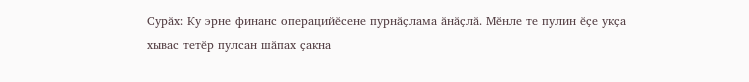Сурӑх: Ку эрне финанс операцийӗсене пурнӑҫлама ӑнӑҫлӑ. Мӗнле те пулин ӗҫе укҫа хывас тетӗр пулсан шӑпах ҫакна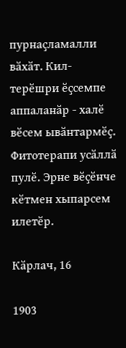пурнаҫламалли вӑхӑт. Кил-терӗшри ӗҫсемпе аппаланӑр - халӗ вӗсем ывӑнтармӗҫ. Фитотерапи усӑллӑ пулӗ. Эрне вӗҫӗнче кӗтмен хыпарсем илетӗр.

Кӑрлач, 16

1903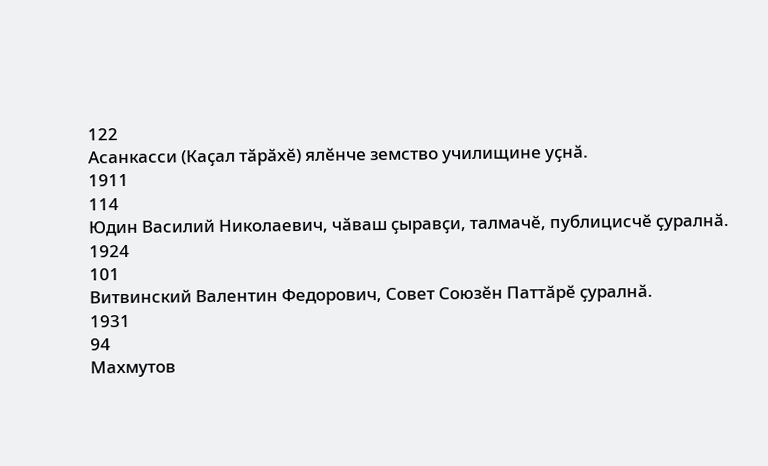122
Асанкасси (Каҫал тӑрӑхӗ) ялӗнче земство училищине уҫнӑ.
1911
114
Юдин Василий Николаевич, чӑваш ҫыравҫи, талмачӗ, публицисчӗ ҫуралнӑ.
1924
101
Витвинский Валентин Федорович, Совет Союзӗн Паттӑрӗ ҫуралнӑ.
1931
94
Махмутов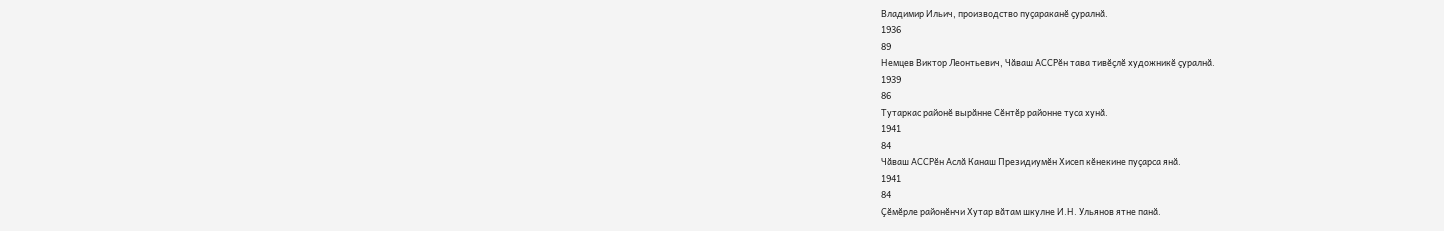Владимир Ильич, производство пуҫараканӗ ҫуралнӑ.
1936
89
Немцев Виктор Леонтьевич, Чӑваш АССРӗн тава тивӗҫлӗ художникӗ ҫуралнӑ.
1939
86
Тутаркас районӗ вырӑнне Сӗнтӗр районне туса хунӑ.
1941
84
Чӑваш АССРӗн Аслӑ Канаш Президиумӗн Хисеп кӗнекине пуҫарса янӑ.
1941
84
Ҫӗмӗрле районӗнчи Хутар вӑтам шкулне И.Н. Ульянов ятне панӑ.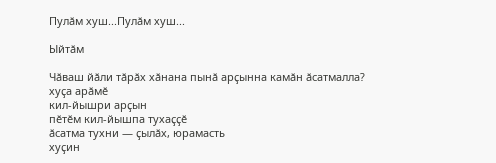Пулӑм хуш...Пулӑм хуш...

Ыйтӑм

Чӑваш йӑли тӑрӑх хӑнана пынӑ арҫынна камӑн ӑсатмалла?
хуҫа арӑмӗ
кил-йышри арҫын
пӗтӗм кил-йышпа тухаҫҫӗ
ӑсатма тухни — ҫылӑх, юрамасть
хуҫин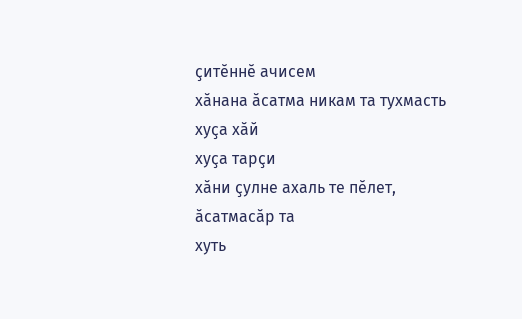ҫитӗннӗ ачисем
хӑнана ӑсатма никам та тухмасть
хуҫа хӑй
хуҫа тарҫи
хӑни ҫулне ахаль те пӗлет, ӑсатмасӑр та
хуть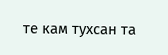те кам тухсан та